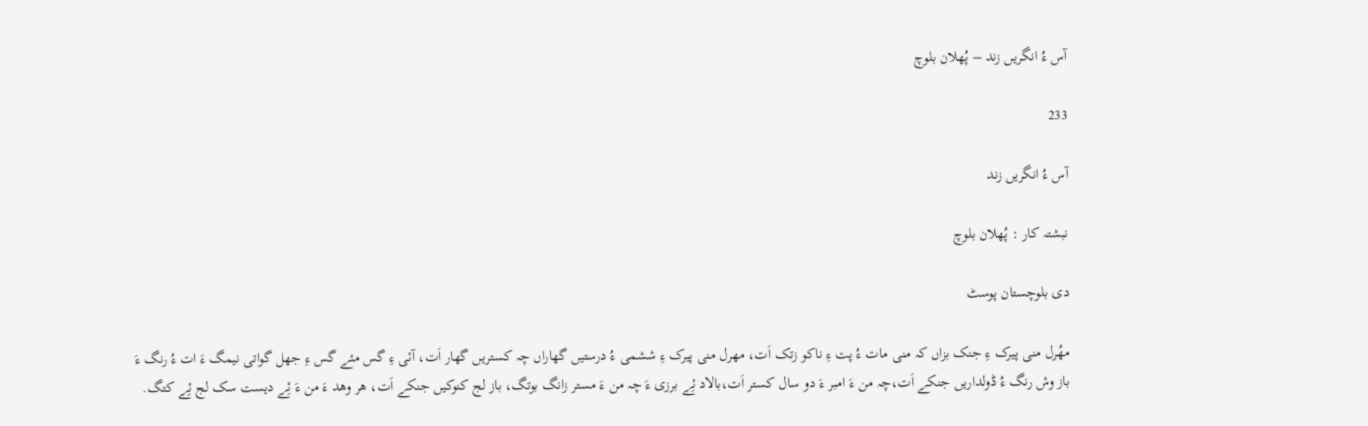آس ءُ انگریں زند – پُھلان بلوچ

233

آس ءُ انگریں زند

نبشتہ کار : پُھلان بلوچ

دی بلوچستان پوسٹ

مهُرل منی پیرک ءِ جنک بزاں کہ منی مات ءُ پت ءِ ناکو زتک اَت، مهرل منی پیرک ءِ ششمی ءُ درستیں گهاراں چہ کستریں گھار اَت، آئی ءِ گس مئے گس ءِ جھل گواتی نیمگ ءَ ات ءُ رنگ ءَ باز وش رنگ ءُ ڈولداریں جنکے اَت،چہ من ءَ امبر ءَ دو سال کستر اَت،بالاد ئِے برزی ءَ چہ من ءَ مستر زانگ بوتگ، باز لج کنوکیں جنکے اَت، هر وهد ءَ من ءَ ئِے دیست سک لج ئِے کتگ.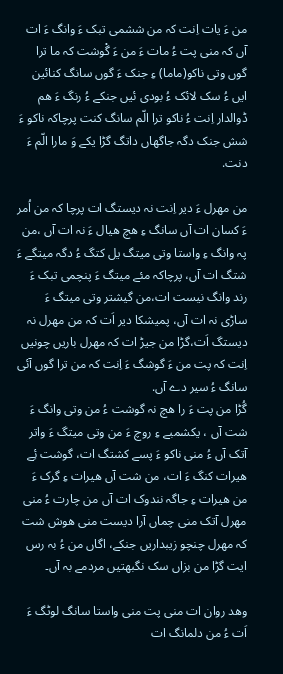من ءَ یات اِنت کہ من ششمی تبک ءَ وانگ ءَ ات آں کہ منی پت ءُ مات ءَ من ءَ گْوشت کہ ما ترا گوں وتی ناکو(ماما) ءِ جنک ءَ گوں سانگ کنائین ایں ءُ سک لائک ءُ بودی ئیں جنکے ءُ رنگ ءَ هم ڈوالدار اِنت ءُ ناکو ترا الّم سانگ کنت پرچاکہ ناکو ءَ شش جنک دگہ جاگھاں داتگ گڑا یکے وَ مارا الّم ءَ دنت.

من مهرل ءَ دیر اِنت نہ دیستگ ات پرچا کہ من اُمر ءَ کسان ات آں سانگ ءِ هچ هیال ءَ نہ ات آں ،من پہ وانگ ءِ واستا وتی میتگ یل کتگ ءُ دگہ میتگے ءَ شتگ ات آں، پرچاکہ مئے میتگ ءَ پنچمی تبک ءَ رند وانگ نیست ات،من گیشتر وتی میتگ ءَ ساڑی نہ ات آں، پمیشکا دیر اَت کہ من مهرل نہ دیستگ اَت،گڑا من جیڑ ات کہ مهرل باریں چونیں اِنت کہ پت من ءَ گوشگ ءَ اِنت کہ من ترا گوں آئی سانگ ءُ سیر دے آں.
گُڑا من پت ءَ را هچ نہ گوشت ءُ من وتی وانگ ءَ شت آں ، یکشمبے ءِ روچ ءَ من وتی میتگ ءَ واتر آتک آں ءُ منی ناکو ءَ پسے کشتگ ات، گوشت ئِے هیرات کنگ ءَ ات، من شت آں هیرات ءِ گرک ءَ من هیرات ءِ جاگہ نندوک ات آں من چارت ءُ منی مهرل آتک منی چماں آرا دیست منی هوش شت کہ مهرل چنچو زیبداریں جنکے، اگاں من ءُ بہ رس ایت گڑا من بزاں سک نگبهتیں مردمے بہ آں۔

وهد روان ات منی پت منی واستا سانگ لوٹگ ءَ اَت ءُ من دلمانگ ات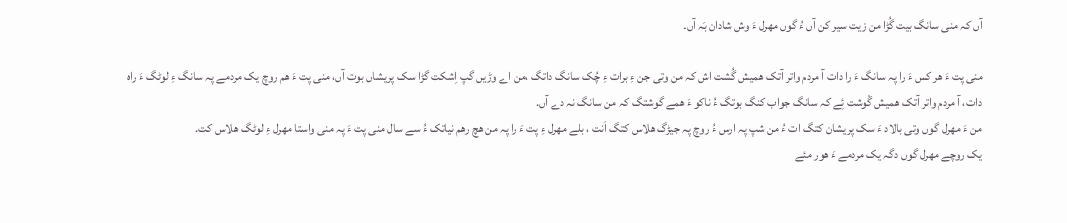آں کہ منی سانگ بیت گُڑا من زیت سیر کن آں ءُ گوں مهرل ءَ وش شادان بَہ آں۔

منی پت ءَ هر کس ءَ را پہ سانگ ءَ را دات آ مردم واتر آتک همیش گُشت اش کہ من وتی جن ءِ برات ءِ چُک سانگ داتگ ،من اے وڑیں گپ اِشکت گڑا سک پریشاں بوت آں، منی پت ءَ هم روچ یک مردمے پہ سانگ ءِ لوٹگ ءَ راه دات، آ مردم واتر آتک همیش گْوشت ئِے کہ سانگ جواب کنگ بوتگ ءُ ناکو ءَ ھمے گوشتگ کہ من سانگ نہ دے آں.
من ءَ مهرل گوں وتی بالاد ءَ سک پریشان کتگ ات ءُ من شپ پہ ارس ءُ روچ پہ جیڑگ هلاس کتگ اَنت ، بلے مهرل ءِ پت ءَ را پہ من هچ رهم نیاتک ءُ سے سال منی پت ءَ پہ منی واستا مهرل ءِ لوٹگ هلاس کت.
یک روچے مهرل گوں دگہ یک مردمے ءَ هور مئے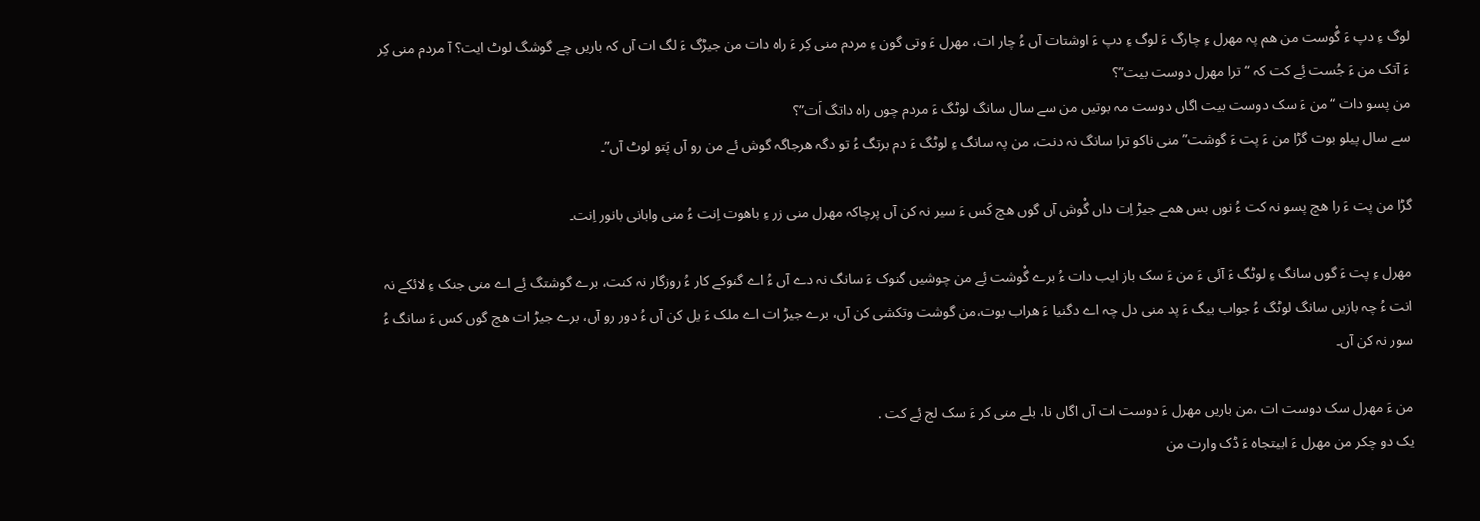لوگ ءِ دپ ءَ گْوست من هم پہ مهرل ءِ چارگ ءَ لوگ ءِ دپ ءَ اوشتات آں ءُ چار ات، مهرل ءَ وتی گون ءِ مردم منی کِر ءَ راه دات من جیڑگ ءَ لگ ات آں کہ باریں چے گوشگ لوٹ ایت؟ آ مردم منی کِر ءَ آتک من ءَ جُست ئِے کت کہ “ترا مهرل دوست بیت”؟
من پسو دات “من ءَ سک دوست بیت اگاں دوست مہ بوتیں من سے سال سانگ لوٹگ ءَ مردم چوں راه داتگ اَت”؟
سے سال پیلو بوت گڑا من ءَ پت ءَ گوشت” منی ناکو ترا سانگ نہ دنت، من پہ سانگ ءِ لوٹگ ءَ دم برتگ ءُ تو دگہ هرجاگہ گوش ئے من رو آں پَتو لوٹ آں”۔

گڑا من پت ءَ را هچ پسو نہ کت ءُ نوں بس ھمے جیڑ اِت داں گْوش آں گوں هچ کَس ءَ سیر نہ کن آں پرچاکہ مھرل منی زر ءِ باھوت اِنت ءُ منی وابانی بانور اِنت۔

مهرل ءِ پت ءَ گوں سانگ ءِ لوٹگ ءَ آئی ءَ من ءَ سک باز ایب دات ءُ برے گْوشت ئِے من چوشیں گنوک ءَ سانگ نہ دے آں ءُ اے گنوکے کار ءُ روزگار نہ کنت، برے گوشتگ ئِے اے منی جنک ءِ لائکے نہ انت ءُ چہ بازیں سانگ لوٹگ ءُ جواب بیگ ءَ پد منی دل چہ اے دگنیا ءَ هراب بوت،من گوشت وتکشی کن آں، برے جیڑ ات اے ملک ءَ یل کن آں ءُ دور رو آں، برے جیڑ ات هچ گوں کس ءَ سانگ ءُ سور نہ کن آں۔

من ءَ مهرل سک دوست ات ،من باریں مهرل ءَ دوست ات آں اگاں نا، بلے منی کر ءَ سک لج ئِے کت .
یک دو چکر من مهرل ءَ ابیتجاه ءَ ڈک وارت من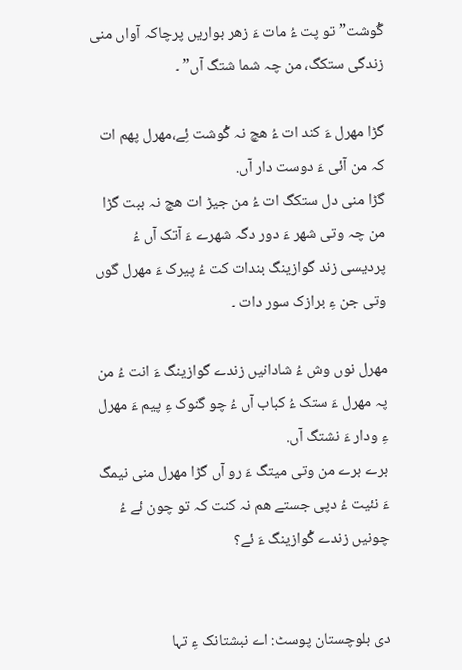گْوشت” تو پت ءُ مات ءَ زهر بواریں پرچاکہ آواں منی زندگی ستکگ، من چہ شما شتگ آں” ۔

گڑا مهرل ءَ کند ات ءُ هچ نہ گْوشت ئِے،مهرل پهم ات کہ من آئی ءَ دوست دار آں.
گڑا منی دل ستکگ ات ءُ من جیڑ ات هچ نہ ببت گڑا من چہ وتی شهر ءَ دور دگہ شهرے ءَ آتک آں ءُ پردیسی زند گوازینگ بندات کت ءُ پیرک ءَ مهرل گوں وتی جن ءِ برازک سور دات ۔

مهرل نوں وش ءُ شادانیں زندے گوازینگ ءَ انت ءُ من پہ مهرل ءَ ستک ءُ کباب آں ءُ چو گنوک ءِ پیم ءَ مهرل ءِ ودار ءَ نشتگ آں.
برے برے من وتی میتگ ءَ رو آں گڑا مهرل منی نیمگ ءَ نئیت ءُ دپی جستے هم نہ کنت کہ تو چون ئے ءُ چونیں زندے گْوازینگ ءَ ئے؟


دی بلوچستان پوسٹ: اے نبشتانک ءِ تہا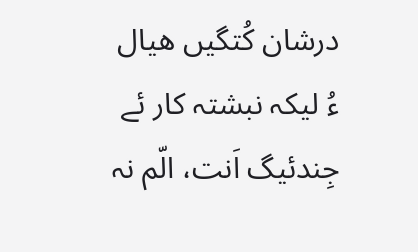درشان کُتگیں ھیال ءُ لیکہ نبشتہ کار ئے جِندئیگ اَنت، الّم نہ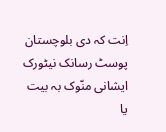اِنت کہ دی بلوچستان پوسٹ رسانک نیٹورک ایشانی منّوک بہ بیت یا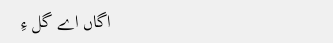اگاں اے گل ءِ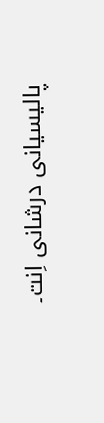پالیسیانی درشانی اِنت۔